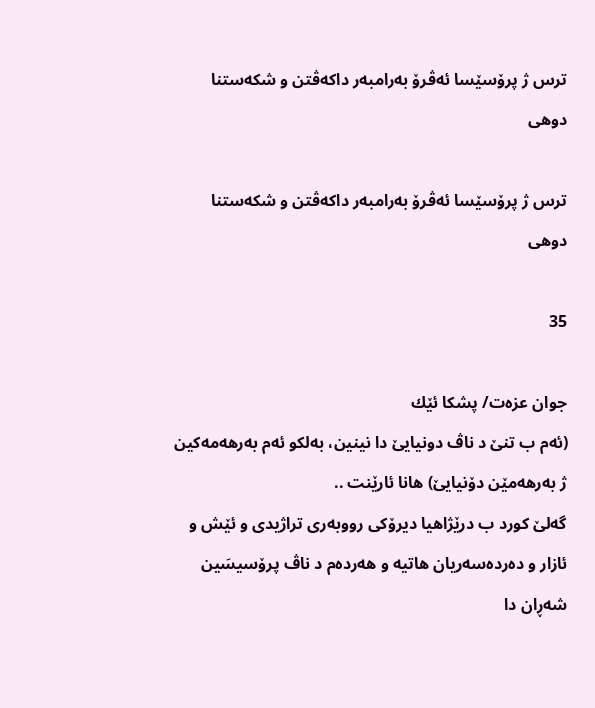ترس ژ پرۆسێسا ئه‌ڤرۆ به‌رامبه‌ر داكه‌ڤتن و شكه‌ستنا دوهى

ترس ژ پرۆسێسا ئه‌ڤرۆ به‌رامبه‌ر داكه‌ڤتن و شكه‌ستنا دوهى

35

جوان عزه‌ت/ پشكا ئێك
(ئه‌م ب تنێ د ناڤ دونیایێ دا نینین، به‌لكو ئه‌م به‌رهه‌مه‌كین ژ به‌رهه‌مێن دۆنیایێ) هانا ئارێنت ..
گه‌لێ كورد ب درێژاهیا دیرۆكى رووبه‌رى تراژیدى و ئێش و ئازار و ده‌رده‌سه‌ریان هاتیه‌ و هه‌رده‌م د ناڤ پرۆسیسَین شه‌ڕان دا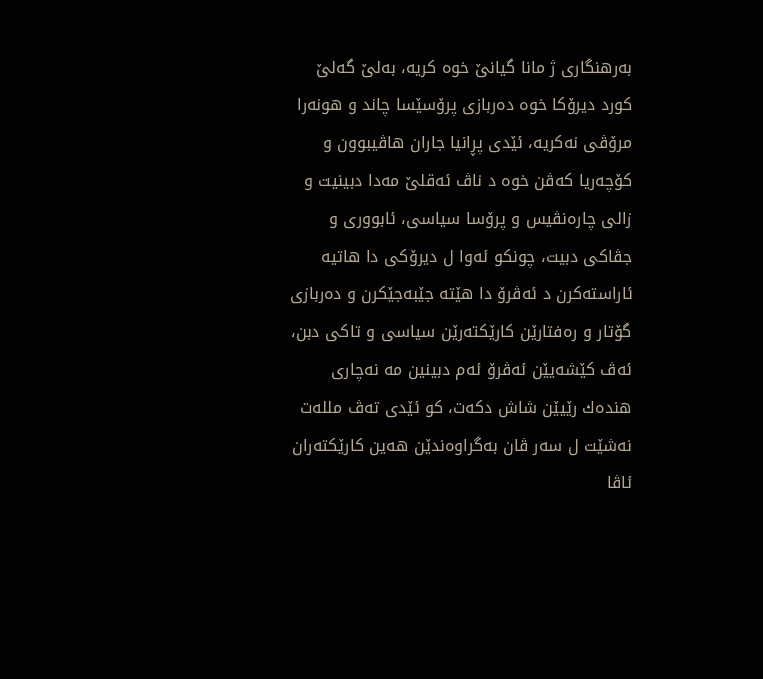به‌رهنگارى ژ مانا گیانێ خوه‌ كریه‌، به‌لێ گه‌لێ كورد دیرۆكا خوه‌ ده‌ربازى پرۆسێسا چاند و هونه‌را مرۆڤى نه‌كریه‌، ئێدى پڕانیا جاران هاڤیبوون و كۆچه‌ریا كه‌ڤن خوه‌ د ناڤ ئه‌قلێ مه‌دا دبینیت و زالى چاره‌نڤیس و پرۆسا سیاسى، ئابوورى و جڤاكى دبیت، چونكو ئه‌وا ل دیرۆكى دا هاتیه‌ ئاراسته‌كرن د ئه‌ڤرۆ دا هێته‌ جێبه‌جێكرن و ده‌ربازى گۆتار و ره‌فتارێن كارێكته‌رێن سیاسى و تاكى دبن، ئه‌ڤ كێشه‌یێن ئه‌ڤرۆ ئه‌م دبینین مه‌ نه‌چارى هنده‌ك رێیێن شاش دكه‌ت، كو ئێدى ته‌ڤ ملله‌ت نه‌شێت ل سه‌ر ڤان به‌گراوه‌ندێن هه‌ین كارێكته‌ران ئاڤا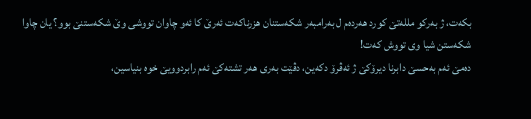بكه‌ت، ژ به‌ركو ملله‌تێ كورد هه‌رده‌م ل به‌رامبه‌ر شكه‌ستنان هزرناكه‌ت ئه‌رێ كا ئه‌و چاوان تووشى وێ شكه‌ستنێ بوو؟ یان چاوا شكه‌ستن شیا وى تووش كه‌ت!
ده‌مێ ئه‌م به‌حسێ دابرنا دیرۆكێ ژ ئه‌ڤرۆ دكه‌ین، دڤێت به‌رى هه‌ر تشته‌كێ ئه‌م رابردوویێ خوه‌ بنیاسین،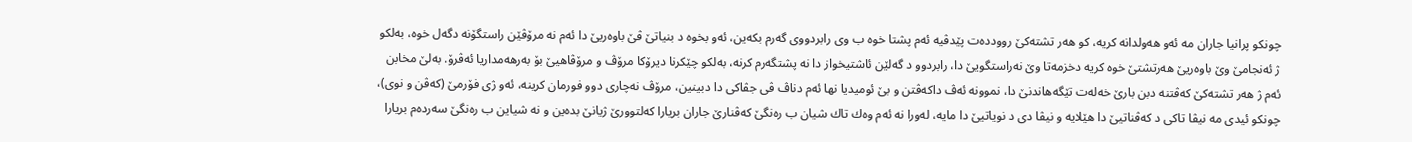چونكو پرانیا جاران مه‌ ئه‌و هه‌ولدانه‌ كریه‌، كو هه‌ر تشته‌كێ روودده‌ت پێدڤیه‌ ئه‌م پشتا خوه‌ ب وى رابردووى گه‌رم بكه‌ین، ئه‌و بخوه‌ د بنیاتێ ڤێ باوه‌ریێ دا ئه‌م نه‌ مرۆڤێن راستگۆنه‌ دگه‌ل خوه‌، به‌لكو ژ ئه‌نجامێ وێ باوه‌ریێ هه‌رتشتێ خوه‌ كریه‌ دخزمه‌تا وێ نه‌راستگویێ دا، رابردوو د گه‌لێن ئاشتیخواز دا نه‌ پشتگه‌رم كرنه‌، به‌لكو چێكرنا دیرۆكا مرۆڤ و مرۆڤاهیێ بۆ به‌رهه‌مداریا ئه‌ڤرۆ. به‌لێ مخابن ئه‌م ژ هه‌ر تشته‌كێ كه‌ڤتنه‌ دبن بارێ خه‌له‌ت تێگه‌هاندنێ دا، نموونه‌ ئه‌ڤ داكه‌ڤتن و بێ ئومیدیا نها ئه‌م دناڤ ڤى جڤاكى دا دبینین، مرۆڤ نه‌چارى دوو فورمان كرینه‌، ئه‌و ژى فۆرمێ (كه‌ڤن و نوى)، چونكو ئیدى مه‌ نیڤا تاكى د كه‌ڤناتیێ دا هێلایه‌ و نیڤا دى د نویاتیێ دا مایه‌، له‌ورا نه‌ ئه‌م وه‌ك تاك شیان ب ره‌نگێ كه‌ڤنارێ جاران بریارا كه‌لتوورێ ژیانێ بده‌ین و نه‌ شیاین ب ره‌نگێ سه‌رده‌م بریارا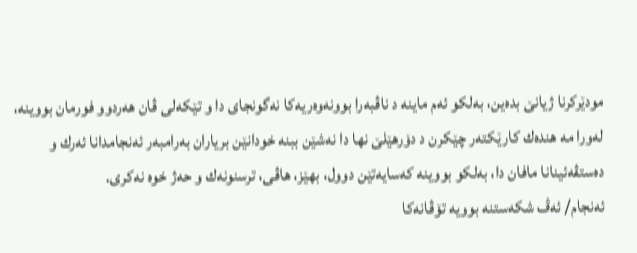مودێركرنا ژیانێ بده‌ین، به‌لكو ئه‌م ماینه‌ د ناڤبه‌را بوونه‌وه‌ریه‌كا نه‌گونجاى دا و تێكه‌لى ڤان هه‌ردوو فورمان بووینه‌، له‌ورا مه‌ هنده‌ك كارێكته‌ر چێكرن د دۆرهێلێ نها دا نه‌شێن ببنه‌ خودانێن بریاران به‌رامبه‌ر ئه‌نجامدانا ئه‌رك و ده‌ستڤه‌ئینانا مافان دا، به‌لكو بووینه‌ كه‌سایه‌تێن دوول، بهێز، هاڤى، ترسنونه‌ك و حه‌ژ خوه‌ نه‌كرى.
ئه‌نجام/ ئه‌ڤ شكه‌ستنه‌ بوویه‌ تۆڤانه‌كا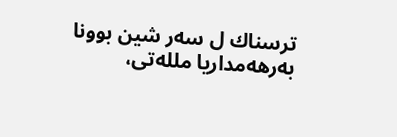ترسناك ل سه‌ر شین بوونا به‌رهه‌مداریا ملله‌تى،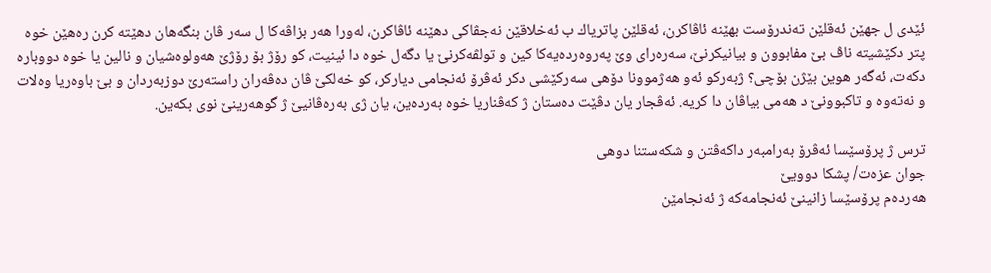ئێدى ل جهێن ئه‌قلێن ته‌ندرۆست بهێنه‌ ئاڤاكرن، ئه‌قلێن پاتریاك ب ئه‌خلاقێن نه‌جڤاكى دهێنه‌ ئاڤاكرن، له‌ورا هه‌ر بزاڤه‌كا ل سه‌ر ڤان بنگه‌هان دهێته‌ كرن ره‌هێن خوه‌ پتر دكێشیته‌ ناڤ بێ مفابوون و بیانیكرنێ، سه‌ره‌راى وێ په‌روه‌رده‌یه‌كا كین و تولڤه‌كرنێ یا دگه‌ل خوه‌ دا ئینیت، كو رۆژ بۆ رۆژێ هه‌ولوه‌شیان و نالین یا خوه‌ دووباره‌ دكه‌ت، ئه‌گه‌ر هوین بێژن بۆچى؟ ژبه‌ركو ئه‌و هه‌ژموونا دۆهى سه‌ركێشى دكر ئه‌ڤرۆ ئه‌نجامى دیاركر، كو خه‌لكێ ڤان ده‌ڤه‌ران راسته‌رێ دوزبه‌ردان و بێ باوه‌ریا وه‌لات و نه‌ته‌وه‌ و تاكبوونێ د هه‌مى بیاڤان دا كریه‌. ئه‌ڤجار یان دڤێت ده‌ستان ژ كه‌ڤناریا خوه‌ به‌رده‌ین، یان ژى به‌ره‌ڤانیێ ژ گوهه‌رینێ نوى بكه‌ین.

ترس ژ پرۆسێسا ئه‌ڤرۆ به‌رامبه‌ر داكه‌ڤتن و شكه‌ستنا دوهى
جوان عزه‌ت/ پشكا دوویێ
هه‌رده‌م پرۆسێسا زانینێ ئه‌نجامه‌كه‌ ژ ئه‌نجامێن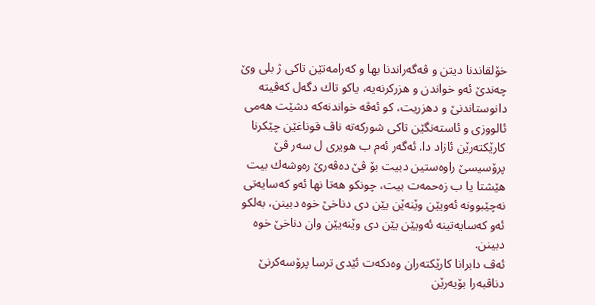خۆلقاندنا دیتن و ڤه‌گه‌راندنا بها و كه‌رامه‌تێن تاكى ژ بلى وێ چه‌ندێ ئه‌و خواندن و هزركرنه‌یه‌، یاكو تاك دگه‌ل كه‌ڤیته‌ دانوستاندنێ و دهزریت، كو ئه‌ڤه‌ خواندنه‌كه‌ دشێت هه‌مى ئالووزى و ئاسته‌نگێن تاكى شوركه‌ته‌ ناڤ قوناغێن چێكرنا كارێكته‌رێن ئازاد دا. ئه‌گه‌ر ئه‌م ب هویرى ل سه‌ر ڤێ پرۆسیسێ راوه‌ستین دبیت بۆ ڤێ ده‌ڤه‌رێ ره‌وشه‌ك بیت هێشتا یا ب زه‌حمه‌ت بیت، چونكو هه‌تا نها ئه‌و كه‌سایه‌تى نه‌چێبوونه‌ ئه‌ویێن وێنه‌ێن یێن دى دناخێ خوه‌ دبینن، به‌لكو ئه‌و كه‌سایه‌تینه‌ ئه‌ویێن یێن دى وێنه‌یێن وان دناخێ خوه‌ دبینن.
ئه‌ڤ دابرانا كارێكته‌ران وه‌دكه‌ت ئێدى ترسا پرۆسه‌كرنێ دناڤبه‌را بۆیه‌رێن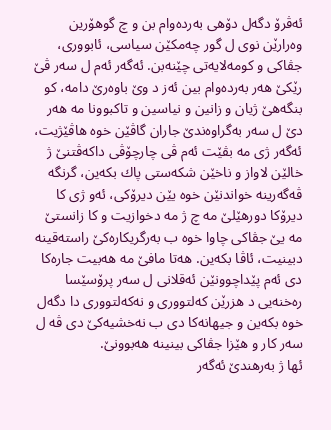ئه‌ڤرۆ دگه‌ل دۆهى به‌رده‌وام بن و چ گوهۆرین وه‌رارێن نوى ل گور چه‌مكێن سیاسى، ئابوورى، جڤاكى و كومه‌لایه‌تى چێنه‌بن. ئه‌گه‌ر ئه‌م ل سه‌ر ڤێ رێكێ هه‌ر به‌رده‌وام بین ئه‌ز د وێ باوه‌رێ دامه‌، كو بنگه‌هێ ژیان و زانین و نیاسین و تاكبوونا مه‌ هه‌ر دێ ل سه‌ر به‌گراوه‌ندێ جاران گاڤێن خوه‌ هاڤێژیت، ئه‌گه‌ر ژى مه‌ بڤێت ئه‌م ڤى چارچۆڤى داكه‌ڤتنێ ژ خالێن لاواز و ناخێن شكه‌ستى پاك بكه‌ین، گرنگه‌ ڤه‌گه‌رینه‌ خواندنێن خوه‌ یێن دیرۆكى، ئه‌و ژى كا دیرۆكا دورهێلێ مه‌ چ ژ مه‌ دخوازیت و كا زانستێ مه‌ یێ جڤاكى چاوا خوه‌ ب به‌رگریكاره‌كێ راسته‌قینه‌ دبینیت، ئاڤا بكه‌ین. هه‌تا مافێ مه‌ هه‌بیت جاره‌كا دى ئه‌م پێداچوونێن ئه‌قلانى ل سه‌ر پرۆسێسا ره‌خنه‌یى د هزرێن كه‌لتوورى و نه‌كه‌لتوورى دا دگه‌ل خوه‌ بكه‌ین و جیهانه‌كا دى ب نه‌خشیه‌كێ دى ڤه‌ ل سه‌ر كار و هێزا جڤاكى بینینه‌ هه‌بوونێ.
ئها ژ به‌رهندێ ئه‌گه‌ر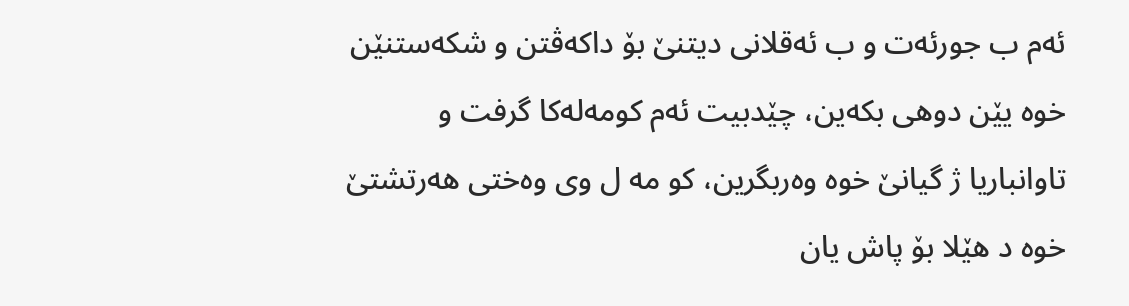ئه‌م ب جورئه‌ت و ب ئه‌قلانى دیتنێ بۆ داكه‌ڤتن و شكه‌ستنێن خوه‌ یێن دوهى بكه‌ین، چێدبیت ئه‌م كومه‌له‌كا گرفت و تاوانباریا ژ گیانێ خوه‌ وه‌ربگرین، كو مه‌ ل وى وه‌ختى هه‌رتشتێ خوه‌ د هێلا بۆ پاش یان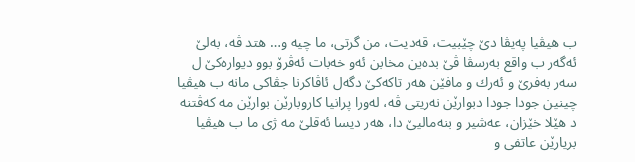ب هیڤیا په‌یڤا دێ چێبیت، قه‌دیت، من گرتى، ما چیه‌ و… هتد ڤه‌، به‌لێ ئه‌گه‌ر ب واقع به‌رسڤا ڤێ بده‌ین مخابن ئه‌و خه‌بات ئه‌ڤرۆ بوو دیواره‌كێ ل سه‌ر به‌فرێ و ئه‌رك و مافێن هه‌ر تاكه‌كێ دگه‌ل ئاڤاكرنا جڤاكى مانه‌ ب هیڤیا چینین جودا جودا دبوارێن نه‌ریتى ڤه‌، له‌ورا پرانیا كاروبارێن بوارێن مه‌ كه‌ڤتنه‌ د هێلا خێزان، عه‌شیر و بنه‌مالیێ دا، هه‌ر دیسا ئه‌قلێ مه‌ ژى ما ب هیڤیا بریارێن عاتفى و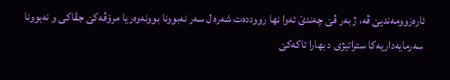ئاره‌زوومه‌ندیێ ڤه‌، ژ به‌ر ڤێ چه‌ندێ ئه‌وا نها روودده‌ت شه‌ره‌ ل سه‌ر نه‌بوونا بوونه‌وه‌ریا مرۆڤه‌كێ جڤاكى و نه‌بوونا سه‌رمایه‌داریه‌كا ستراتیژى د بهارا تاكه‌كێ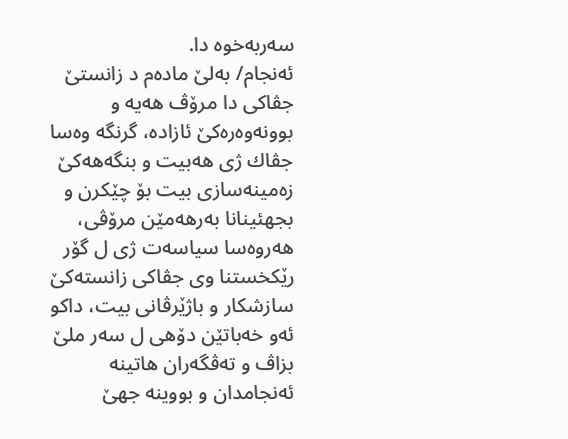سه‌ربه‌خوه‌ دا.
ئه‌نجام/ به‌لێ ماده‌م د زانستێ جڤاكى دا مرۆڤ هه‌یه‌ و بوونه‌وه‌ره‌كێ ئازاده‌، گرنگه‌ وه‌سا جڤاك ژى هه‌بیت و بنگه‌هه‌كێ زه‌مینه‌سازى بیت بۆ چێكرن و بجهئینانا به‌رهه‌مێن مرۆڤى، هه‌روه‌سا سیاسه‌ت ژى ل گۆر رێكخستنا وى جڤاكى زانسته‌كێ سازشكار و باژێرڤانى بیت، داكو ئه‌و خه‌باتێن دۆهى ل سه‌ر ملێ بزاڤ و ته‌ڤگه‌ران هاتینه‌ ئه‌نجامدان و بووینه‌ جهێ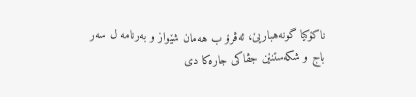ناكۆكیا گونه‌هباریێ، ئه‌ڤرۆ ب هه‌مان شێواز و به‌رنامه‌ ل سه‌ر باج و شكه‌ستنێن جڤاكى جاره‌كا دى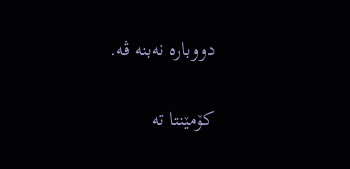دووباره‌ نه‌بنه‌ ڤه‌.

کۆمێنتا تە